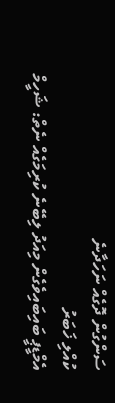ސަންގުން ދޮގެއް ނަހަދާނެ
ކުއްލި ޚަބަރު
އެމްޑީޕީ ބައިބައިވެގެން މިއަދު ލިބޭނެ ކުރިމަގެއް ނެތް: ޝަހީމް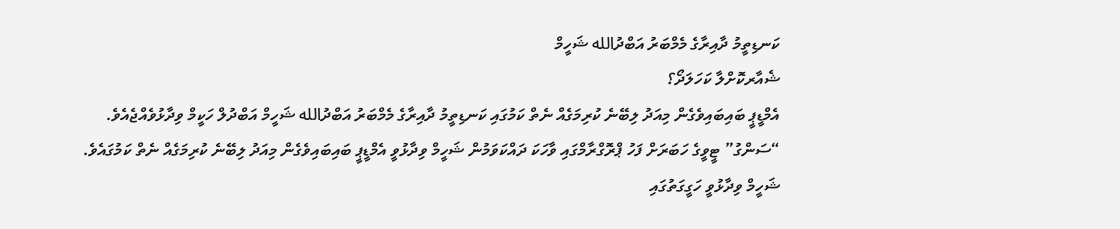ކަނޑިތީމު ދާއިރާގެ މެމްބަރު އަބްދުالله ޝަހީމް
ޝެއާރކޮށްލާ ކަހަލަދޯ؟
އެމްޑީޕީ ބައިބައިވެގެން މިއަދު ލިބޭނެ ކުރިމަގެއް ނެތް ކަމުގައި ކަނޑިތީމު ދާއިރާގެ މެމްބަރު އަބްދުالله ޝަހީމް އަބްދުލް ހަކީމް ވިދާޅުވެއްޖެއެވެ.
“ސަންގު” ޓީވީގެ ހަބަރަށް ފަހު ޕްރޮގްރާމްގައި ވާހަކަ ދައްކަވަމުން ޝަހީމް ވިދާޅުވީ އެމްޑީޕީ ބައިބައިވެގެން މިއަދު ލިބޭނެ ކުރިމަގެއް ނެތް ކަމުގައެވެ.
ޝަހީމް ވިދާޅުވީ ހަގީގަތުގައި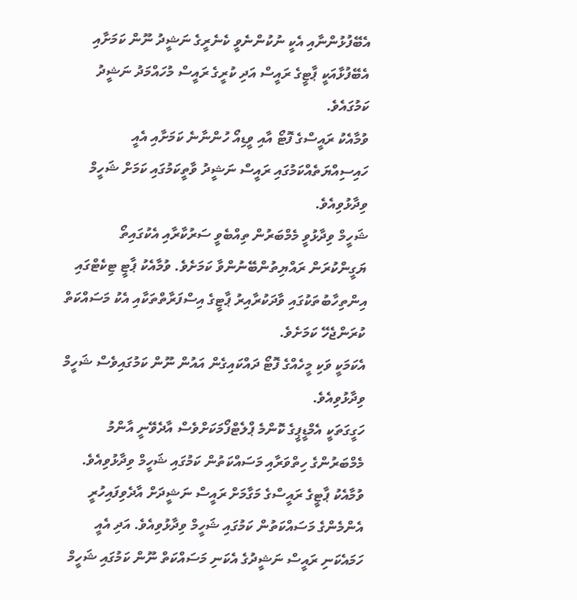އެބޭފުޅުންނާއި އެކީ ނުކުންނެވީ ކެނެރީގެ ނަޝީދު ނޫން ކަމަށާއި އެބޭފުޅާއަކީ ޕާޓީގެ ރައީސް އަދި ކުރީގެ ރައީސް މުހައްމަދު ނަޝީދު ކަމުގައެވެ.
ވުމާއެކު ރައީސްގެ ފޮޓޯ އާއި ވީޑިއޯ ހުންނާނެ ކަމަށާއި އެއީ ހައިސިއްޔަތެއްކަމުގައި ރައީސް ނަޝީދު ވާތީކަމުގައި ކަމަށް ޝަހީމް ވިދާޅުވިއެވެ.
ޝަހީމް ވިދާޅުވީ މެމްބަރުން ތިއްބެވީ ސަރުކާރާއި އެކުގައިތޯ ޔަގީންކުރަން ރައްޔިތުންބޭނުންވާ ކަމަށެވެ. ވުމާއެކު ޕާޓީ ޓިކެޓްގައި އިންތިހާބުތަކުގައި ވާދަކުރާއިރު ޕާޓީގެ އިސްފަރާތްތަކާއި އެކު މަސައްކަތް ކުރަންޖެހޭ ކަމަށެވެ.
އެކަމަކީ ވަކި މީހެއްގެ ފޮޓޯ ދައްކައިގެން އައުން ނޫން ކަމުގައިވެސް ޝަހީމް ވިދާޅުވިއެވެ.
ހަގީގަތަކީ އެމްޑީޕީގެ ކޮންމެ ޕްލެޓްފޯމަކަށްވެސް އާދެވޭނީ އާންމު މެމްބަރުންގެ ހިތްވަރާއި މަސައްކަތުން ކަމުގައި ޝަހީމް ވިދާޅުވިއެވެ. ވުމާއެކު ޕާޓީގެ ރައީސްގެ މަގާމަށް ރައީސް ނަޝީދަށް އާދެވިފައިހުރީ އެންމެންގެ މަސައްކަތުން ކަމުގައި ޝަހީމް ވިދާޅުވިއެވެ. އަދި އެއީ ހަމައެކަނި ރައީސް ނަޝީދުގެ އެކަނި މަސައްކަތް ނޫން ކަމުގައި ޝަހީމް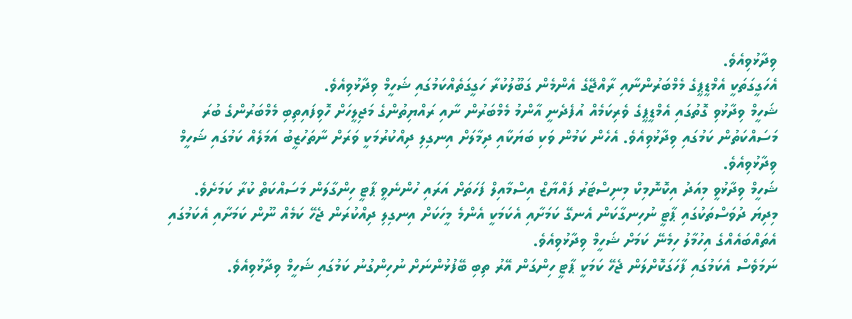ވިދާޅުވިއެވެ.
އެހަގީގަތަކީ އެމްޑީޕީގެ މެމްބަރުންނާއި ރާއްޖޭގެ އެންމެން ގަބޫލުކުރާ ހަގީގަތެއްކަމުގައި ޝަހީމް ވިދާޅުވިއެވެ.
ޝަހީމް ވިދާޅުވި ގޮތުގައި އެމްޑީޕީގެ ވެރިކަމެއް އުފެދެނީ އާންމު މެމްބަރުން ނާއި ރައްޔިތުންގެ މަޖިލީހަށް ހޮވިފައިތިބި މެމްބަރުންގެ ބުރަ މަސައްކަތުން ކަމުގައި ވިދާޅުވިއެވެ. އެހެން ކަމުން ވަކި ބަޔަކާއި ދިމާލަށް އިނގިލި ދިއްކުރުމަކީ ވަރަށް ނާތަހުޒީބު އަމަލެއް ކަމުގައި ޝަހީމް ވިދާޅުވިއެވެ.
ޝަހީމް ވިދާޅުވީ މިއަދު އިކޮނޮމިކް މިނިސްޓަރު ފައްޔާޒް އިސްމާއިލް ފަހަތަށް އަރައި ހުންނެވީ ޕާޓީ ހިންގާލަން މަސައްކަތް ކުރާ ކަމަށެވެ.
މިދިޔަ ދުވަސްތަކުގައި ޕާޓީ ނުހިނގާކަން އެނގޭ ކަމަށާއި އެކަމަކީ އެންމެ މީހަކަށް އިނގިލި ދިއްކުރަން ޖެހޭ ކަމެއް ނޫން ކަމަށާއި އެކަމުގައި އެތައްބައެއްގެ އިހުމާލު ހިމެނޭ ކަމަށް ޝަހީމް ވިދާޅުވިއެވެ.
ނަމަވެސް އެކަމުގައި ފާހަގަކޮށްލަން ޖެހޭ ކަމަކީ ޕާޓީ ހިންގަން އޭރު ތިބި ބޭފުޅުންނަށް ނުހިންގުނު ކަމުގައި ޝަހީމް ވިދާޅުވިއެވެ.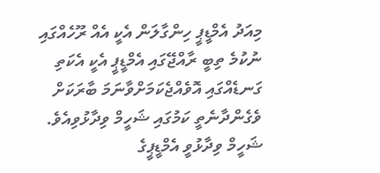މިއަދު އެމްޑީޕީ ހިންގާލަން އެކީ އެއް ރޫހެއްގައި ނުކުމެ ތިބީ ރާއްޖޭގައި އެމްޑީޕީ އެކީ އެކަތި ގަނޑެއްގައި އޮވެއްޖެކަމަށްވާނަމަ ބާރަކަށް ވެގެންދާނެތީ ކަމުގައި ޝަހީމް ވިދާޅުވިއެވެ.
ޝަހީމް ވިދާޅުވީ އެމްޑީޕީގެ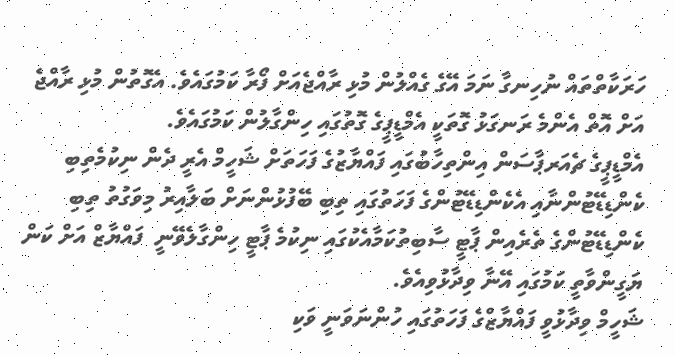ހަރަކާތްތައް ނުހިނގާ ނަމަ އޭގެ ގެއްލުން މުޅި ރާއްޖެއަށް ފޯރާ ކަމުގައެވެ. އެގޮތުން މުޅި ރާއްޖެ އަށް އޮތް އެންމެ ރަނގަޅު ގޮތަކީ އެމްޑީޕީގެ ގޮތުގައި ހިންގާލުން ކަމުގައެވެ.
އެމްޑީޕީގެ ޗެއަރޕާސަން އިންތިހާބުގައި ފައްޔާޒުގެ ފަހަތަށް ޝަހީމް އެރީ ދެން ނިކުމެތިބި ކެންޑިޑޭޓުންނާއި އެކެންޑިޑޭޓުންގެ ފަހަތުގައި ތިބި ބޭފުޅުންނަށް ބަލާއިރު މިވަގުތު ތިބި ކެންޑިޑޭޓުންގެ ތެރެއިން ޕާޓީ ސާބިތުކަމާއެކުގައި ނިކުމެ ޕާޓީ ހިންގާލެވޭނީ  ފައްޔާޒް އަށް ކަން ޔަގީންވާތީ ކަމުގައި އޭނާ ވިދާޅުވިއެވެ.
ޝަހީމް ވިދާޅުވީ ފައްޔާޒްގެ ފަހަތުގައި ހުންނަވަނީ ވަކި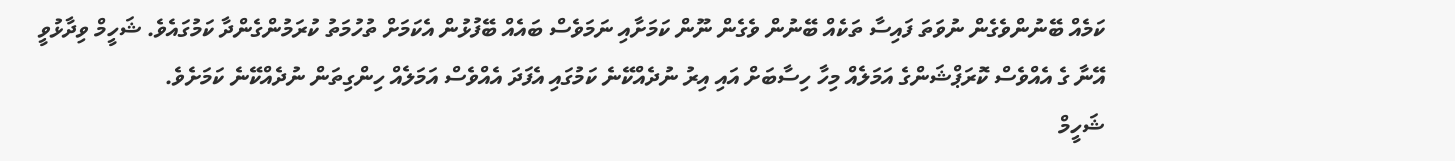ކަމެއް ބޭނުންވެގެން ނުވަތަ ފައިސާ ތަކެއް ބޭނުން ވެގެން ނޫން ކަމަށާއި ނަމަވެސް ބައެއް ބޭފުޅުން އެކަމަށް ތުހުމަތު ކުރަމުންގެންދާ ކަމުގައެވެ. ޝަހީމް ވިދާޅުވީ އޭނާ ގެ އެއްވެސް ކޮރަޕްޝަންގެ އަމަލެއް މިހާ ހިސާބަށް އައި އިރު ނުދެއްކޭނެ ކަމުގައި އެފަދަ އެއްވެސް އަމަލެއް ހިންގިތަން ނުދެއްކޭނެ ކަމަށެވެ.
ޝަހީމް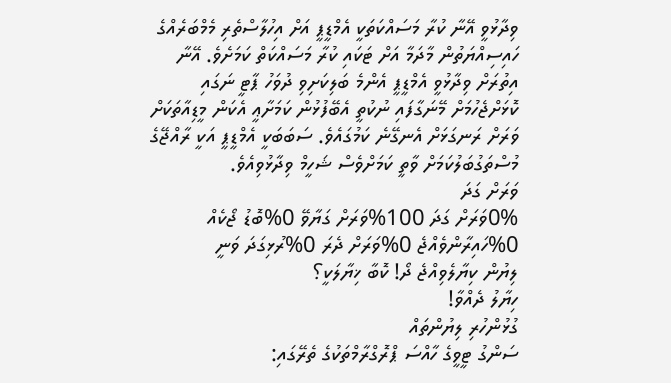ވިދާޅުވީ އޭނާ ކުރާ މަސައްކަތަކީ އެމްޑީޕީ އަށް އިހުލާސްތެރި މެމްބަރެއްގެ ހައިސިއްޔަތުން މާދަމާ އަށް ޓަކައި ކުރާ މަސައްކަތް ކަމަށެވެ. އޭނާ އިތުރަށް ވިދާޅުވީ އެމްޑީޕީ އެންމެ ބަލިކަށިވި ދުވަހު ޕާޓީ ނަގައި ކޮޅަށްޖެހުމަށް މޭނަގާފައި ނުކުތީ އެބޭފުޅުން ކަމަށާޢީ އެކަން މީޑިއާތަކަށް ވަރަށް ރަނގަޅަށް އެނގޭނެ ކަމުގައެވެ. ސަބަބަކީ އެމްޑީޕީ އަކީ ރާއްޖޭގެ މުސްތަގުބަލުކަމަށް ވާތީ ކަމަށްވެސް ޝަހީމް ވިދާޅުވިއެވެ.
ވަރަށް ގަދަ
0%ވަރަށް ގަދަ 100%ވަރަށް ގަޔާވޭ 0%ބޮޑު ޖޯކެއް 0%ހައިރާންވެއްޖެ 0%ވަރަށް ދެރަ 0%ރުޅިގަދަ ވަނީ
ލިޔުން ކިޔާލެވިއްޖެ ދޯ! ކޮބާ ޚިޔާލަކީ؟
ހިޔާލު ދެއްވާ!
ގުޅުންހުރި ލިޔުންތައް
ސަންގު ޓީވީގެ ހާއްސަ ޕްރޮގްރާމްތަކުގެ ތެރޭގައި: